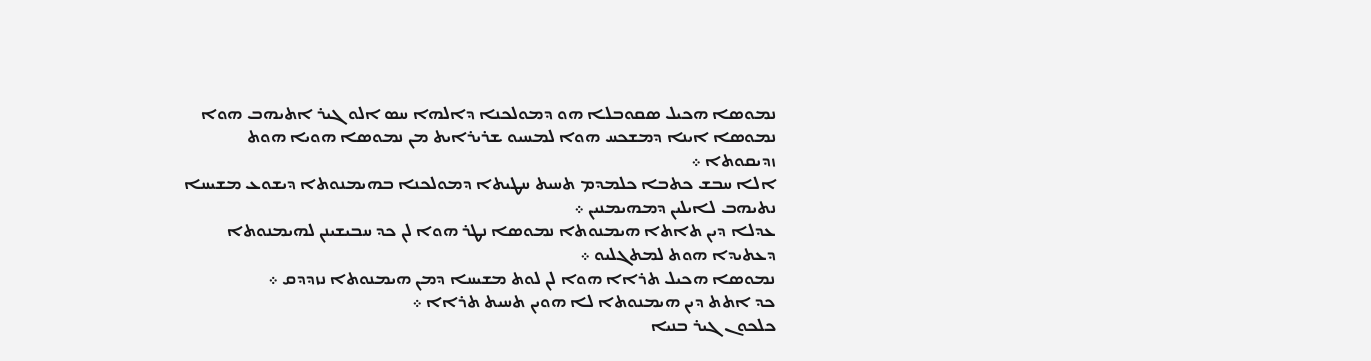ܢܡܘܤܐ ܗܟܝܠ ܤܩܘܒܠܐ ܗܘ ܕܡܘܠܟܢܐ ܕܐܠܗܐ ܚܤ ܐܠܘ ܓܝܪ ܐܬܝܗܒ ܗܘܐ ܢܡܘܤܐ ܐܝܢܐ ܕܡܫܟܚ ܗܘܐ ܠܡܚܝܘ ܫܪܝܪܐܝܬ ܡܢ ܢܡܘܤܐ ܗܘܝܐ ܗܘܬ ܙܕܝܩܘܬܐ ܀
ܐܠܐ ܚܒܫ ܟܬܒܐ ܟܠܡܕܡ ܬܚܝܬ ܚܛܝܬܐ ܕܡܘܠܟܢܐ ܒܗܝܡܢܘܬܐ ܕܝܫܘܥ ܡܫܝܚܐ ܢܬܝܗܒ ܠܐܝܠܝܢ ܕܡܗܝܡܢܝܢ ܀
ܥܕܠܐ ܕܝܢ ܬܐܬܐ ܗܝܡܢܘܬܐ ܢܡܘܤܐ ܢܛܪ ܗܘܐ ܠܢ ܟܕ ܚܒܝܫܝܢܢ ܠܗܝܡܢܘܬܐ ܕܥܬܝܕܐ ܗܘܬ ܠܡܬܓܠܝܘ ܀
ܢܡܘܤܐ ܗܟܝܠ ܬܪܐܐ ܗܘܐ ܠܢ ܠܘܬ ܡܫܝܚܐ ܕܡܢ ܗܝܡܢܘܬܐ ܢܙܕܕܩ ܀
ܟܕ ܐܬܬ ܕܝܢ ܗܝܡܢܘܬܐ ܠܐ ܗܘܝܢ ܬܚܝܬ ܬܪܐܐ ܀
ܟܠܟܘܢ ܓܝܪ ܒܢܝܐ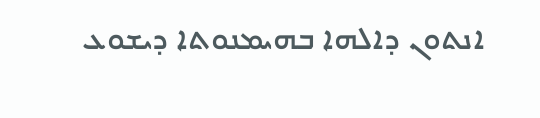ܐܢܬܘܢ ܕܐܠܗܐ ܒܗܝܡܢܘܬܐ ܕܝܫܘܥ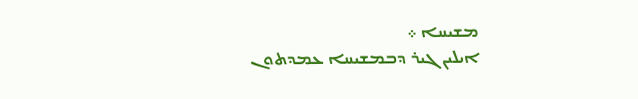ܡܫܝܚܐ ܀
ܐܝܠܝܢ ܓܝܪ ܕܒܡܫܝܚܐ ܥܡܕܬܘܢ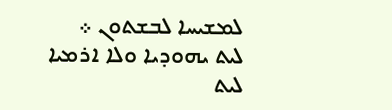ܠܡܫܝܚܐ ܠܒܫܬܘܢ ܀
ܠܝܬ ܝܗܘܕܝܐ ܘܠܐ ܐܪܡܝܐ ܠܝܬ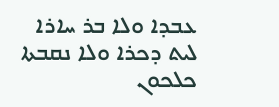ܥܒܕܐ ܘܠܐ ܒܪ ܚܐܪܐ ܠܝܬ ܕܟܪܐ ܘܠܐ ܢܩܒܬܐ ܟܠܟܘܢ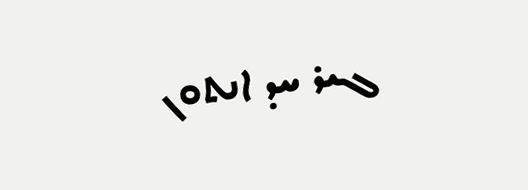ܓܝܪ ܚܕ ܐܢܬܘܢ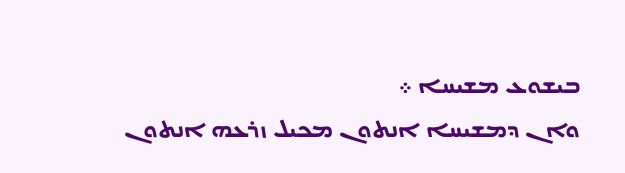ܒܝܫܘܥ ܡܫܝܚܐ ܀
ܘܐܢ ܕܡܫܝܚܐ ܐܢܬܘܢ ܡܟܝܠ ܙܪܥܗ ܐܢܬܘܢ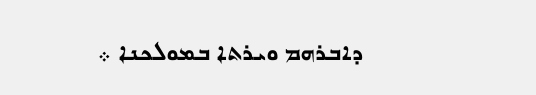ܕܐܒܪܗܡ ܘܝܪܬܐ ܒܡܘܠܟܢܐ ܀